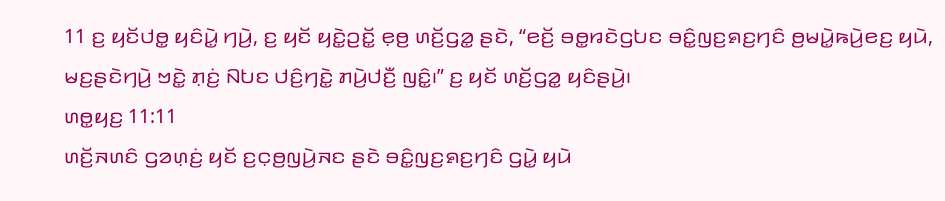11 ꤢ꤬ ꤟꤢꤩꤓꤥ꤭ ꤟꤢꤨꤣꤧ꤭ ꤚꤣꤧ꤬, ꤢ꤬ ꤟꤢꤩ ꤟꤢꤧ꤭ꤑꤢꤩ꤭ ꤕ꤫ꤥ꤬ ꤛꤢꤩ꤬ꤞꤤ꤭ ꤔꤢꤧ, “ꤕꤢꤩ꤬ ꤋꤥ꤭ꤙꤢꤧꤞꤝꤢ ꤋꤢꤨ꤭ꤜꤢ꤬ꤎꤢ꤬ꤚꤢꤨ ꤥ꤬ꤗꤣꤧ꤭ꤒꤣꤧ꤬ꤕꤢ꤬ ꤟꤣꤧ, ꤗꤢ꤬ꤔꤢꤧꤚꤣꤧ꤬ ꤠꤢꤧ꤭ ꤊ꤫ꤢꤦ꤬ ꤡꤝꤢ ꤓꤢꤨ꤬ꤚꤢꤧ꤭ ꤊꤣꤧ꤬ꤓꤢꤪ꤬ ꤜꤢꤨ꤭꤯” ꤢ꤬ ꤟꤢꤩ ꤛꤢꤩ꤬ꤞꤤ꤭ ꤟꤢꤨꤔꤣꤧ꤬꤯
ꤛꤥ꤭ꤟꤢ꤬ 11:11
ꤛꤢꤩ꤬ꤏꤛꤢꤨ ꤞꤤꤛ꤫ꤢꤦ꤬ ꤟꤢꤩ ꤢ꤬ꤍ꤫ꤥ꤬ꤜꤣꤧ꤬ꤏꤢ ꤔꤢꤧ ꤋꤢꤨ꤭ꤜꤢ꤬ꤎꤢ꤬ꤚꤢꤨ ꤞꤣꤧ꤭ ꤟꤣꤧ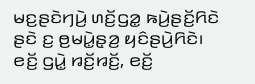ꤗꤢ꤬ꤔꤢꤧꤚꤣꤧ꤬ ꤛꤢꤩ꤬ꤞꤤ꤭ ꤒꤣꤧ꤬ꤔꤢꤩ꤬ꤖꤢꤧ ꤔꤢꤧ ꤢ꤬ ꤥ꤬ꤗꤣꤧ꤭ꤔ꤫ꤤ꤬ ꤟꤢꤨꤔꤣꤧ꤬ꤖꤢꤧ꤯
ꤕꤢꤩ꤬ ꤞꤣꤧ꤭ ꤙꤢꤩ꤬ꤙꤢꤩ꤬, ꤕꤢꤩ꤬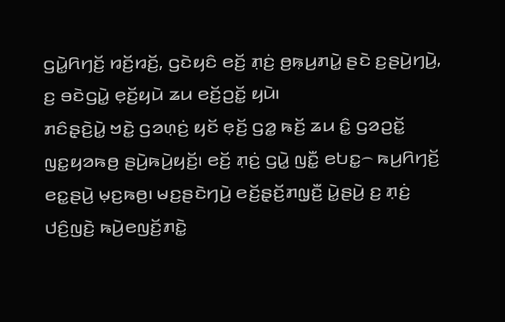ꤞꤣꤧ꤭ꤖꤚꤢꤩ꤬ ꤙꤢꤩ꤬ꤙꤢꤩ꤬, ꤞꤢꤧꤟꤢꤨ ꤕꤢꤩ꤬ ꤊ꤫ꤢꤦ꤬ ꤥ꤬ꤒ꤫ꤣ꤬ꤊꤣꤧ꤭ ꤔꤢꤧ ꤢ꤬ꤔꤣꤧ꤬ꤚꤣꤧ꤬, ꤢ꤬ ꤋꤢꤧꤞꤣꤧ꤭ ꤕ꤫ꤢꤩ꤬ꤟꤣꤧ ꤘꤣ ꤕꤢꤩ꤬ꤑꤢꤩ꤭ ꤟꤣꤧ꤯
ꤊꤢꤨꤔ꤫ꤢꤧ꤬ꤣꤧ꤭ ꤠꤢꤧ꤭ ꤞꤤꤛ꤫ꤢꤦ꤬ ꤟꤢꤩ ꤕ꤫ꤢꤩ꤬ ꤞꤤ꤭ ꤒꤢꤩ꤬ ꤘꤣ ꤢꤨ꤭ ꤞꤤꤑꤢꤩ꤭ ꤜꤢ꤭ꤟꤤꤒꤥ꤬ ꤔꤣꤧ꤬ꤒꤣꤧ꤬ꤟꤢꤩ꤬꤯ ꤕꤢꤩ꤬ ꤊ꤫ꤢꤦ꤬ ꤞꤣꤧ꤭ ꤜꤢꤪ꤭ ꤕꤝꤢ꤭꤮ ꤒꤣ꤬ꤖꤚꤢꤩ꤬ ꤕꤢ꤭ꤔꤣꤧ꤬ ꤗ꤫ꤢ꤬ꤒꤥ꤬꤯ ꤗꤢ꤬ꤔꤢꤧꤚꤣꤧ꤬ ꤕꤢꤩ꤬ꤔ꤫ꤢꤩ꤬ꤊꤜ꤫ꤢꤪ꤬ ꤣꤧ꤭ꤔꤣꤧ꤬ ꤢ꤬ ꤊ꤫ꤢꤦ꤬ ꤓꤢꤨ꤬ꤜꤢꤧ꤬ ꤒꤣꤧ꤬ꤕꤜꤢꤩ꤬ꤊꤢꤧ꤭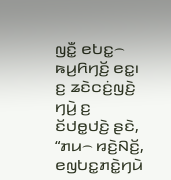ꤜꤢꤪ꤭ ꤕꤝꤢ꤭꤮ ꤒꤣ꤬ꤖꤚꤢꤩ꤬ ꤕꤢ꤭꤯
ꤢ꤬ ꤘꤢꤧꤍꤢꤦ꤬ꤜꤢꤧ꤬ ꤚꤣꤧ꤬ ꤢ꤬ ꤢꤩꤓꤥ꤭ꤓꤢꤧ꤬ ꤔꤢꤧ, “ꤊꤣ꤮ ꤙꤢꤧ꤬ꤡꤢꤩ꤬, ꤕꤜꤝꤢ꤭ꤊꤢꤧ꤭ꤚꤣꤧ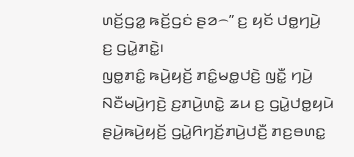ꤛꤢꤩ꤬ꤞꤤ꤭ ꤒꤢꤩ꤬ꤞꤢꤦ ꤔꤤ꤮” ꤢ꤬ ꤟꤢꤩ ꤓꤥ꤭ꤚꤣꤧ꤬ ꤢ꤬ ꤞꤣꤧ꤭ꤊꤢꤧ꤭꤯
ꤜꤥ꤭ꤊꤢꤨ꤭ ꤒꤣꤧ꤬ꤟꤢꤩ꤬ ꤊꤢꤨ꤭ꤗꤥ꤭ꤓꤢꤧ꤬ ꤜꤢꤪ꤭ ꤚꤣꤧ꤬ ꤡꤢꤪꤗꤣꤧ꤬ꤚꤢꤧ꤬ ꤢ꤬ꤊꤣꤧ꤬ꤛꤢꤧ꤭ ꤘꤣ ꤢ꤬ ꤞꤣꤧ꤭ꤓꤥ꤭ꤟꤣꤧ ꤔꤣꤧ꤬ꤒꤣꤧ꤬ꤟꤢꤩ꤬ ꤞꤣꤧ꤭ꤖꤚꤢꤩ꤬ꤊꤣꤧ꤬ꤓꤢꤪ꤬ ꤊꤢ꤬ꤋꤛꤢ꤭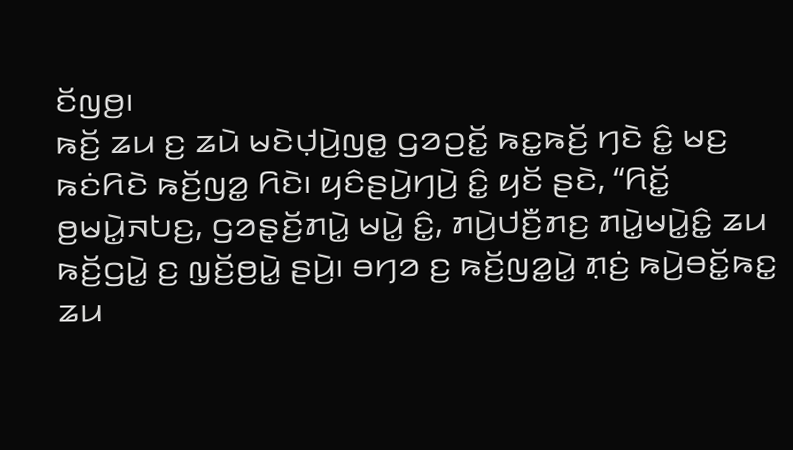ꤢꤩꤜꤥ꤬꤯
ꤒꤢꤩ꤬ ꤘꤣ ꤢ꤬ ꤘꤣꤧ ꤗꤢꤧꤓ꤫ꤣꤧ꤬ꤜꤥ꤭ ꤞꤤꤑꤢꤩ꤭ ꤒꤢ꤭ꤒꤢꤩ꤬ ꤚꤢꤧ ꤢꤨ꤭ ꤗꤢ꤬ ꤒꤢꤦꤖꤢꤧ ꤒꤢꤩ꤬ꤜꤤ꤭ ꤖꤢꤧ꤯ ꤟꤢꤨꤔꤣꤧ꤬ꤚꤣꤧ꤬ ꤢꤨ꤭ ꤟꤢꤩ ꤔꤢꤧ, “ꤖꤢꤩ꤭ ꤥ꤬ꤗꤣꤧ꤭ꤏꤝꤢ꤬, ꤞꤤꤔ꤫ꤢꤩ꤬ꤊꤣꤧ꤭ ꤗꤣꤧ꤭ ꤢꤨ꤭, ꤊꤣꤧ꤬ꤓꤢꤪ꤬ꤊꤢ꤬ ꤊꤣꤧ꤭ꤗꤣꤧ꤭ꤢꤨ꤭ ꤘꤣ ꤒꤢꤩ꤬ꤞꤣꤧ꤭ ꤢ꤬ ꤜ꤫ꤢꤩ꤬ꤥ꤬ꤣꤧ꤭ ꤔꤣꤧ꤬꤯ ꤋꤚꤤ ꤢ꤬ ꤒꤢꤩ꤬ꤜꤤ꤭ꤣꤧ꤭ ꤊ꤫ꤢꤦ꤬ ꤒꤣꤧ꤬ꤋꤢꤩ꤭ꤒꤢ꤭ ꤘꤣ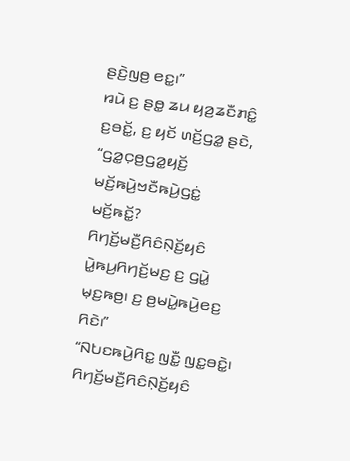ꤔꤢꤧ꤬ꤜꤥ꤬ ꤕꤢ꤭꤯”
ꤙꤣꤧ ꤢ꤬ ꤔꤥ꤭ ꤘꤣ ꤟꤤ꤬ꤘꤢꤪꤊꤢꤨ꤭ ꤢ꤬ꤋꤢꤩ꤭, ꤢ꤬ ꤟꤢꤩ ꤛꤢꤩ꤬ꤞꤤ꤭ ꤔꤢꤧ, “ꤞꤤ꤭ꤍ꤫ꤥ꤬ꤞꤤ꤭ꤟꤢꤩ꤬ ꤗꤢꤩ꤬ꤒꤣꤧ꤬ꤠꤢꤪꤒꤣꤧ꤬ꤞꤢꤦ꤭ ꤗꤢꤩ꤬ꤒꤢꤩ꤭? ꤖꤚꤢꤩ꤬ꤗꤢꤪ꤬ꤖꤢꤨꤡ꤫ꤢꤩ꤬ꤟꤢꤨ ꤣꤧ꤭ꤒꤣ꤬ꤖꤚꤢꤩ꤬ꤗꤢ꤬ ꤢ꤬ ꤞꤣꤧ꤭ ꤗ꤫ꤢ꤬ꤒꤥ꤬꤯ ꤢ꤬ ꤥ꤬ꤗꤣꤧ꤭ꤒꤣꤧ꤬ꤕꤢ꤬ ꤖꤢꤧ꤯”
“ꤡꤝꤢꤒꤣꤧ꤬ꤖꤢ꤭ ꤜꤢꤪ꤭ ꤜꤢ꤭ꤋꤢꤧ꤭꤯ ꤖꤚꤢꤩ꤬ꤗꤢꤪ꤬ꤖꤢꤨꤡ꤫ꤢꤩ꤬ꤟꤢꤨ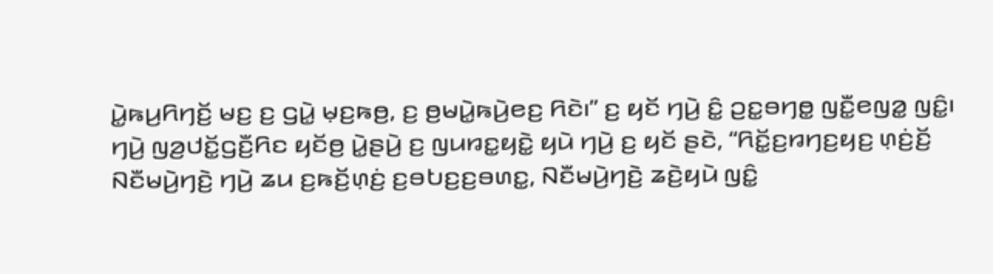ꤣꤧ꤭ꤒꤣ꤬ꤖꤚꤢꤩ꤬ ꤗꤢ꤬ ꤢ꤬ ꤞꤣꤧ꤭ ꤗ꤫ꤢ꤬ꤒꤥ꤬, ꤢ꤬ ꤥ꤬ꤗꤣꤧ꤭ꤒꤣꤧ꤬ꤕꤢ꤬ ꤖꤢꤧ꤯” ꤢ꤬ ꤟꤢꤩ ꤚꤣꤧ꤬ ꤢꤨ꤭ ꤑꤢ꤭ꤋꤚꤥ꤭ ꤜꤢꤪ꤭ꤕꤜꤤ꤭ ꤜꤢꤨ꤭꤯
ꤚꤣꤧ꤬ ꤜꤤ꤬ꤓꤢꤩ꤭ꤞꤢꤪ꤬ꤖꤢ ꤟꤢꤩꤥ꤬ ꤣꤧ꤭ꤔꤣꤧ꤬ ꤢ꤬ ꤜꤣꤙꤢ꤭ꤟꤢꤧ꤭ ꤟꤣꤧ ꤚꤣꤧ꤬ ꤢ꤬ ꤟꤢꤩ ꤔꤢꤧ, “ꤖꤢꤩ꤭ꤢ꤬ꤙꤚꤢ꤬ꤟꤢ꤬ ꤛ꤫ꤢꤦ꤬ꤢꤩ꤬ ꤡꤢꤪꤗꤣꤧ꤬ꤚꤢꤧ꤬ ꤚꤣꤧ꤬ ꤘꤣ ꤢ꤬ꤒꤢꤩ꤬ꤛ꤫ꤢꤦ꤬ ꤢ꤬ꤋꤝꤢ꤬ꤢ꤬ꤋꤛꤢ꤭, ꤡꤢꤪꤗꤣꤧ꤬ꤚꤢꤧ꤬ ꤘꤢꤧ꤬ꤟꤣꤧ ꤜꤢꤨ꤭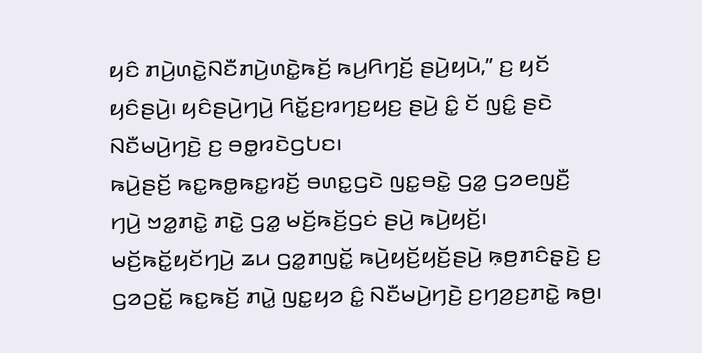ꤟꤢꤨ ꤊꤣꤧ꤬ꤛꤢꤧ꤭ꤡꤢꤪꤊꤣꤧ꤬ꤛꤢꤧ꤭ꤒꤢꤩ꤬ ꤒꤣ꤬ꤖꤚꤢꤩ꤬ ꤔꤣꤧ꤬ꤟꤣꤧ,” ꤢ꤬ ꤟꤢꤩ ꤟꤢꤨꤔꤣꤧ꤬꤯ ꤟꤢꤨꤔꤣꤧ꤬ꤚꤣꤧ꤬ ꤖꤢꤩ꤭ꤢ꤬ꤙꤚꤢ꤬ꤟꤢ꤬ ꤔꤣꤧ꤬ ꤢꤨ꤭ ꤢꤩ ꤜꤢꤨ꤭ ꤔꤢꤧ ꤡꤢꤪꤗꤣꤧ꤬ꤚꤢꤧ꤬ ꤢ꤬ ꤋꤥ꤭ꤙꤢꤧꤞꤝꤢ꤯
ꤒꤣꤧ꤬ꤔꤢꤩ꤬ ꤒꤢ꤭ꤒꤥ꤭ꤒꤢ꤭ꤙꤢꤩ꤬ ꤋꤛꤢ꤭ꤞꤢꤧ ꤜꤢ꤭ꤋꤢꤧ꤭ ꤞꤤ꤭ ꤞꤤꤕꤜꤢꤪ꤬ ꤚꤣꤧ꤬ ꤠꤤ꤭ꤊꤢꤧ꤭ ꤊꤢꤧ꤭ ꤞꤤ꤭ ꤗꤢꤩ꤬ꤒꤢꤩ꤬ꤞꤢꤦ ꤔꤣꤧ꤬ ꤒꤣꤧ꤬ꤟꤢꤩ꤬꤯ ꤗꤢꤩ꤬ꤒꤢꤩ꤭ꤟꤢꤩꤚꤣꤧ꤬ ꤘꤣ ꤞꤤ꤭ꤊꤜꤢꤩ꤭ ꤒꤣꤧ꤬ꤟꤢꤩ꤬ꤟꤢꤩ꤬ꤔꤣꤧ꤬ ꤒ꤫ꤥ꤬ꤊꤢꤨꤔ꤫ꤢꤧ꤬ ꤢ꤬ ꤞꤤꤑꤢꤩ꤭ ꤒꤢ꤭ꤒꤢꤩ꤬ ꤊꤣꤧ꤭ ꤜꤢ꤭ꤟꤤ ꤢꤨ꤭ ꤡꤢꤪꤗꤣꤧ꤬ꤚꤢꤧ꤬ ꤢ꤬ꤚꤤ꤬ꤢ꤬ꤊꤢꤧ꤭ ꤒꤥ꤬꤯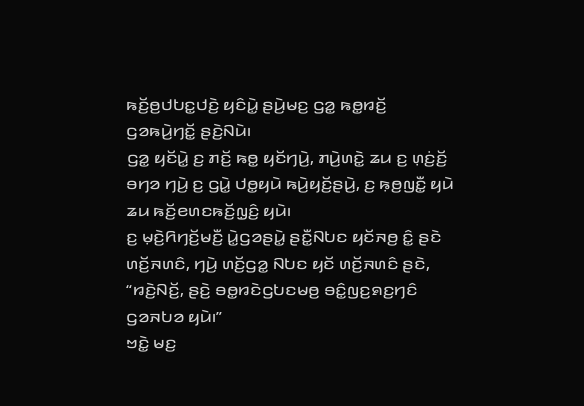ꤒꤢꤩ꤬ꤥ꤬ꤓꤝꤢ꤭ꤓꤢꤧ꤬ ꤟꤢꤨꤣꤧ꤭ ꤔꤣꤧ꤬ꤗꤢ꤬ ꤞꤤ꤭ ꤒꤥ꤭ꤙꤢꤩ꤬ ꤞꤤꤒꤣꤧ꤬ꤚꤢꤩ꤭ ꤔꤢꤧ꤬ꤡꤣꤧ꤯
ꤞꤤ꤭ ꤟꤢꤩꤣꤧ꤭ ꤢ꤬ ꤊꤢꤩ꤬ ꤒꤥ꤭ ꤟꤢꤩꤚꤣꤧ꤬, ꤊꤣꤧ꤬ꤛꤢꤧ꤭ ꤘꤣ ꤢ꤬ ꤛ꤫ꤢꤦ꤬ꤢꤩ꤬ ꤋꤚꤤ ꤚꤣꤧ꤬ ꤢ꤬ ꤞꤣꤧ꤭ ꤓꤥ꤭ꤟꤣꤧ ꤒꤣꤧ꤬ꤟꤢꤩ꤬ꤔꤣꤧ꤬, ꤢ꤬ ꤒ꤫ꤥ꤬ꤜꤢꤪ꤭ ꤟꤣꤧ ꤘꤣ ꤒꤢꤩ꤬ꤕꤛꤢꤒꤢꤩ꤬ꤜ꤫ꤢꤨ꤬ ꤟꤣꤧ꤯
ꤢ꤬ ꤗ꤫ꤢꤧ꤬ꤖꤚꤢꤩ꤬ꤗꤢꤪ꤬ ꤣꤧ꤭ꤞꤤꤔꤣꤧ꤭ ꤔꤢꤪ꤭ꤡꤝꤢ ꤟꤢꤩꤏꤥ꤬ ꤢꤨ꤭ ꤔꤢꤧ ꤛꤢꤩ꤬ꤏꤛꤢꤨ, ꤚꤣꤧ꤬ ꤛꤢꤩ꤬ꤞꤤ꤭ ꤡꤝꤢ ꤟꤢꤩ ꤛꤢꤩ꤬ꤏꤛꤢꤨ ꤔꤢꤧ, “ꤙꤢꤧ꤬ꤡꤢꤩ꤬, ꤔꤢꤧ꤬ ꤋꤥ꤭ꤙꤢꤧꤞꤝꤢꤗꤥ꤬ ꤋꤢꤨ꤭ꤜꤢ꤬ꤎꤢ꤬ꤚꤢꤨ ꤞꤤꤏꤝꤤ ꤟꤣꤧ꤯”
ꤠꤢꤧ꤭ ꤗꤢ꤬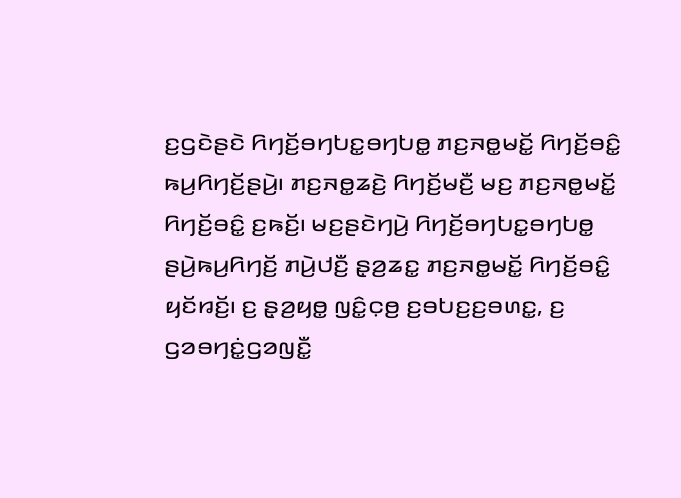ꤢ꤬ꤞꤢꤧꤔꤢꤧ ꤖꤚꤢꤩ꤬ꤋꤚꤝꤢ꤭ꤋꤚꤝꤥ꤭ ꤊꤢ꤬ꤏꤥ꤭ꤗꤢꤩ꤭ ꤖꤚꤢꤩ꤬ꤋꤢꤨ꤭ ꤒꤣ꤬ꤖꤚꤢꤩ꤬ꤔꤣꤧ꤬꤯ ꤊꤢ꤬ꤏꤥ꤭ꤘꤢꤧ꤬ ꤖꤚꤢꤩ꤬ꤗꤢꤪ꤬ ꤗꤢ꤬ ꤊꤢ꤬ꤏꤥ꤭ꤗꤢꤩ꤭ ꤖꤚꤢꤩ꤬ꤋꤢꤨ꤭ ꤢ꤬ꤒꤢꤩ꤬꤯ ꤗꤢ꤬ꤔꤢꤧꤚꤣꤧ꤬ ꤖꤚꤢꤩ꤬ꤋꤚꤝꤢ꤭ꤋꤚꤝꤥ꤭ ꤔꤣꤧ꤬ꤒꤣ꤬ꤖꤚꤢꤩ꤬ ꤊꤣꤧ꤬ꤓꤢꤪ꤬ ꤔ꤫ꤤ꤬ꤘꤢ꤭ ꤊꤢ꤬ꤏꤥ꤭ꤗꤢꤩ꤭ ꤖꤚꤢꤩ꤬ꤋꤢꤨ꤭ ꤟꤢꤩꤙꤢꤩ꤬꤯ ꤢ꤬ ꤔ꤫ꤤ꤬ꤟꤥ꤭ ꤜꤢꤨ꤭ꤍ꤫ꤥ꤬ ꤢ꤬ꤋꤝꤢ꤬ꤢ꤬ꤋꤛꤢ꤭, ꤢ꤬ ꤞꤤꤋꤚꤢꤦ꤭ꤞꤤꤜꤢꤪ꤭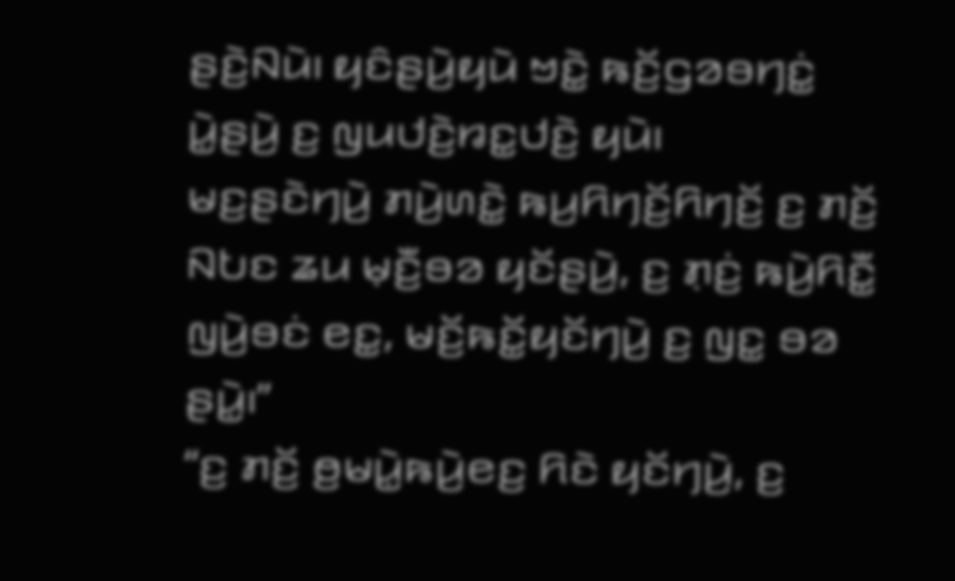ꤔꤢꤧ꤬ꤡꤣꤧ꤯ ꤟꤢꤨꤔꤣꤧ꤬ꤟꤣꤧ ꤠꤢꤧ꤭ ꤒꤢꤩ꤬ꤞꤤꤋꤚꤢꤦ꤭ ꤣꤧ꤭ꤔꤣꤧ꤬ ꤢ꤬ ꤜꤣꤓꤢꤧ꤬ꤙꤢ꤭ꤓꤢꤧ꤬ ꤟꤣꤧ꤯
ꤗꤢ꤬ꤔꤢꤧꤚꤣꤧ꤬ ꤊꤣꤧ꤬ꤛꤢꤧ꤭ ꤒꤣ꤬ꤖꤚꤢꤩ꤬ꤖꤚꤢꤩ꤬ ꤢ꤬ ꤊꤢꤩ꤬ ꤡꤝꤢ ꤘꤣ ꤗ꤫ꤢꤪ꤬ꤋꤤ ꤟꤢꤩꤔꤣꤧ꤬, ꤢ꤬ ꤊ꤫ꤢꤦ꤬ ꤒꤣꤧ꤬ꤖꤢꤪ꤭ ꤜꤣꤧ꤬ꤋꤢꤦ ꤕꤢ꤭, ꤗꤢꤩ꤬ꤒꤢꤩ꤭ꤟꤢꤩꤚꤣꤧ꤬ ꤢ꤬ ꤜꤢ꤭ ꤋꤤ ꤔꤣꤧ꤭꤯”
“ꤢ꤬ ꤊꤢꤩ꤬ ꤥ꤬ꤗꤣꤧ꤭ꤒꤣꤧ꤬ꤕꤢ꤬ ꤖꤢꤧ ꤟꤢꤩꤚꤣꤧ꤬, ꤢ꤬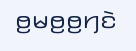ꤥ꤬ꤗꤥ꤬ꤥ꤬ꤚꤢꤧ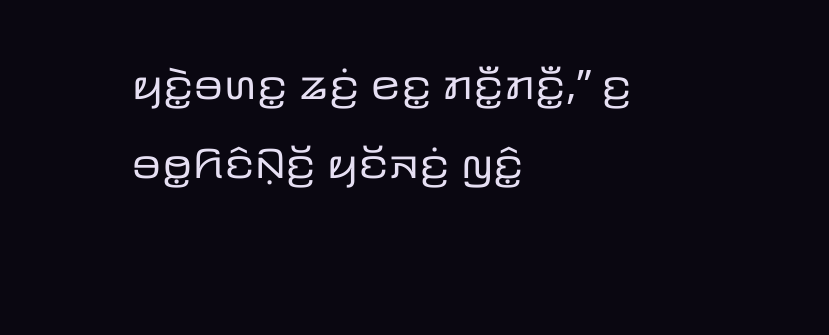ꤟꤢꤧ꤭ꤋꤛꤢ꤭ ꤘꤢꤦ꤬ ꤕꤢ꤭ ꤊꤢꤪ꤭ꤊꤢꤪ꤭,” ꤢ꤬ ꤋꤥ꤭ꤖꤢꤨꤡ꤫ꤢꤩ꤬ ꤟꤢꤩꤏꤢꤦ꤬ ꤜꤢꤨ꤭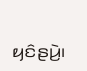ꤟꤢꤨꤔꤣꤧ꤬꤯